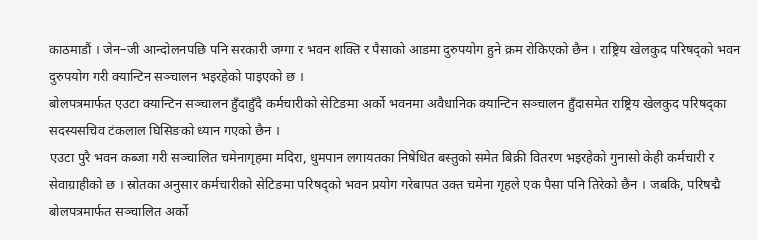काठमाडौं । जेन–जी आन्दोलनपछि पनि सरकारी जग्गा र भवन शक्ति र पैसाको आडमा दुरुपयोग हुने क्रम रोकिएको छैन । राष्ट्रिय खेलकुद परिषद्को भवन दुरुपयोग गरी क्यान्टिन सञ्चालन भइरहेको पाइएको छ ।
बोलपत्रमार्फत एउटा क्यान्टिन सञ्चालन हुँदाहुँदै कर्मचारीको सेटिङमा अर्को भवनमा अवैधानिक क्यान्टिन सञ्चालन हुँदासमेत राष्ट्रिय खेलकुद परिषद्का सदस्यसचिव टंकलाल घिसिङको ध्यान गएको छैन ।
एउटा पुरै भवन कब्जा गरी सञ्चालित चमेनागृहमा मदिरा, धुमपान लगायतका निषेधित बस्तुको समेत बिक्री वितरण भइरहेको गुनासो केही कर्मचारी र सेवाग्राहीको छ । स्रोतका अनुसार कर्मचारीको सेटिङमा परिषद्को भवन प्रयोग गरेबापत उक्त चमेना गृहले एक पैसा पनि तिरेको छैन । जबकि, परिषद्मै बोलपत्रमार्फत सञ्चालित अर्को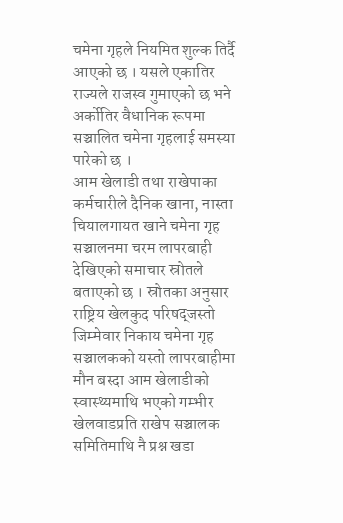चमेना गृहले नियमित शुल्क तिर्दै आएको छ । यसले एकातिर राज्यले राजस्व गुमाएको छ भने अर्कोतिर वैधानिक रूपमा सञ्चालित चमेना गृहलाई समस्या पारेको छ ।
आम खेलाडी तथा राखेपाका कर्मचारीले दैनिक खाना, नास्ता चियालगायत खाने चमेना गृह सञ्चालनमा चरम लापरबाही देखिएको समाचार स्रोतले बताएको छ । स्रोतका अनुसार राष्ट्रिय खेलकुद परिषद्जस्तो जिम्मेवार निकाय चमेना गृह सञ्चालकको यस्तो लापरबाहीमा मौन बस्दा आम खेलाडीको स्वास्थ्यमाथि भएको गम्भीर खेलवाडप्रति राखेप सञ्चालक समितिमाथि नै प्रश्न खडा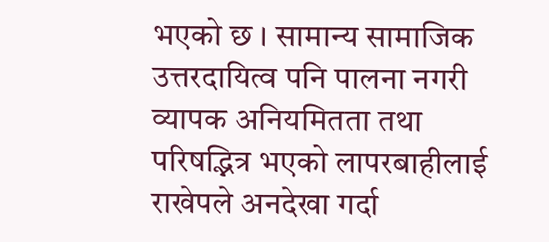भएको छ । सामान्य सामाजिक उत्तरदायित्व पनि पालना नगरी व्यापक अनियमितता तथा परिषद्भित्र भएको लापरबाहीलाई राखेपले अनदेखा गर्दा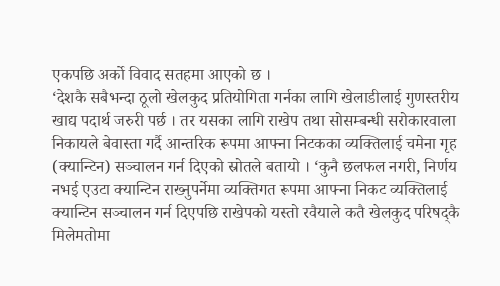एकपछि अर्को विवाद सतहमा आएको छ ।
‘देशकै सबैभन्दा ठूलो खेलकुद प्रतियोगिता गर्नका लागि खेलाडीलाई गुणस्तरीय खाद्य पदार्थ जरुरी पर्छ । तर यसका लागि राखेप तथा सोसम्बन्धी सरोकारवाला निकायले बेवास्ता गर्दै आन्तरिक रूपमा आफ्ना निटकका व्यक्तिलाई चमेना गृह (क्यान्टिन) सञ्चालन गर्न दिएको स्रोतले बतायो । ‘कुनै छलफल नगरी, निर्णय नभई एउटा क्यान्टिन राख्नुपर्नेमा व्यक्तिगत रूपमा आफ्ना निकट व्यक्तिलाई क्यान्टिन सञ्चालन गर्न दिएपछि राखेपको यस्तो रवैयाले कतै खेलकुद परिषद्कै मिलेमतोमा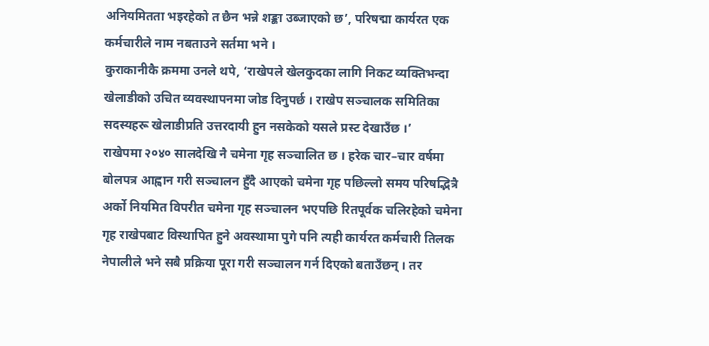अनियमितता भइरहेको त छैन भन्ने शङ्का उब्जाएको छ’, परिषद्मा कार्यरत एक कर्मचारीले नाम नबताउने सर्तमा भने ।
कुराकानीकै क्रममा उनले थपे, ‘राखेपले खेलकुदका लागि निकट व्यक्तिभन्दा खेलाडीको उचित व्यवस्थापनमा जोड दिनुपर्छ । राखेप सञ्चालक समितिका सदस्यहरू खेलाडीप्रति उत्तरदायी हुन नसकेको यसले प्रस्ट देखाउँछ ।’
राखेपमा २०४० सालदेखि नै चमेना गृह सञ्चालित छ । हरेक चार–चार वर्षमा बोलपत्र आह्वान गरी सञ्चालन हुँदै आएको चमेना गृह पछिल्लो समय परिषद्भित्रै अर्को नियमित विपरीत चमेना गृह सञ्चालन भएपछि रितपूर्वक चलिरहेको चमेना गृह राखेपबाट विस्थापित हुने अवस्थामा पुगे पनि त्यही कार्यरत कर्मचारी तिलक नेपालीले भने सबै प्रक्रिया पूरा गरी सञ्चालन गर्न दिएको बताउँछन् । तर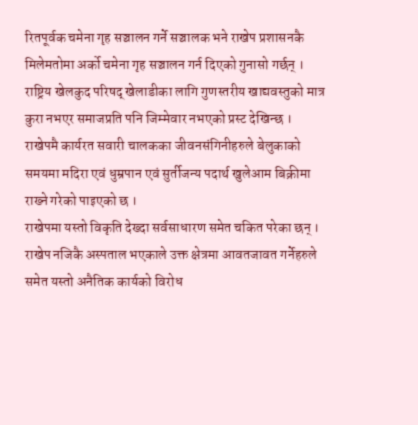रितपूर्वक चमेना गृह सञ्चालन गर्ने सञ्चालक भने राखेप प्रशासनकै मिलेमतोमा अर्को चमेना गृह सञ्चालन गर्न दिएको गुनासो गर्छन् ।
राष्ट्रिय खेलकुद परिषद् खेलाडीका लागि गुणस्तरीय खाद्यवस्तुको मात्र कुरा नभएर समाजप्रति पनि जिम्मेवार नभएको प्रस्ट देखिन्छ । राखेपमै कार्यरत सवारी चालकका जीवनसंगिनीहरुले बेलुकाको समयमा मदिरा एवं धुम्रपान एवं सुर्तीजन्य पदार्थ खुलेआम बिक्रीमा राख्ने गरेको पाइएको छ ।
राखेपमा यस्तो विकृति देख्दा सर्वसाधारण समेत चकित परेका छन् । राखेप नजिकै अस्पताल भएकाले उक्त क्षेत्रमा आवतजावत गर्नेहरुले समेत यस्तो अनैतिक कार्यको विरोध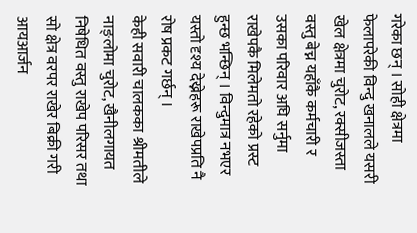गरेका छन् । सोही क्षेत्रमा फेलापरेकी विन्दु खनालले यसरी खेल क्षेत्रमा चुरोट, रक्सीजस्ता वस्तु बेच्न यहाँकै कर्मचारी र उसका परिवार अघि सर्नुमा राखेपकै मिलेमतो रहेको प्रस्ट हुन्छ भन्छिन् । विन्दुमात्र नभएर यस्तो दृश्य देख्नेहरू राखेपप्रति नै रोष प्रकट गर्छन् ।
केही सवारी चालकका श्रीमतीले नाङ्लोमा चुरोट, खैनीलगायत निषेधित वस्तु राखेप परिसर तथा सो क्षेत्र वरपर राखेर बिक्री गरी आयआर्जन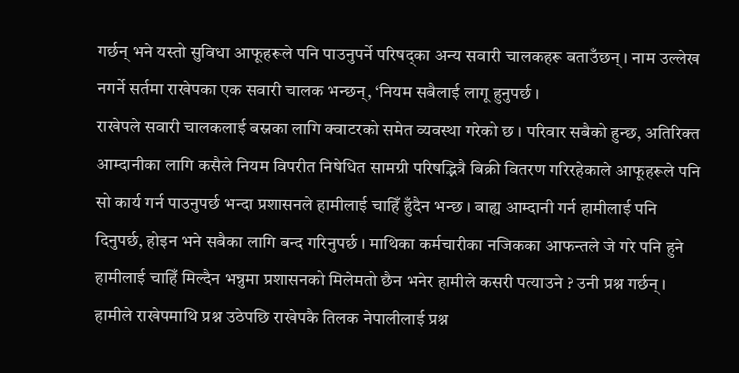गर्छन् भने यस्तो सुविधा आफूहरूले पनि पाउनुपर्ने परिषद्का अन्य सवारी चालकहरू बताउँछन् । नाम उल्लेख नगर्ने सर्तमा राखेपका एक सवारी चालक भन्छन्, ‘नियम सबैलाई लागू हुनुपर्छ ।
राखेपले सवारी चालकलाई बस्नका लागि क्वाटरको समेत व्यवस्था गरेको छ । परिवार सबैको हुन्छ, अतिरिक्त आम्दानीका लागि कसैले नियम विपरीत निषेधित सामग्री परिषद्भित्रै बिक्री वितरण गरिरहेकाले आफूहरूले पनि सो कार्य गर्न पाउनुपर्छ भन्दा प्रशासनले हामीलाई चाहिँ हुँदैन भन्छ । बाह्य आम्दानी गर्न हामीलाई पनि दिनुपर्छ, होइन भने सबैका लागि बन्द गरिनुपर्छ । माथिका कर्मचारीका नजिकका आफन्तले जे गरे पनि हुने हामीलाई चाहिँ मिल्दैन भन्नुमा प्रशासनको मिलेमतो छैन भनेर हामीले कसरी पत्याउने ? उनी प्रश्न गर्छन् ।
हामीले राखेपमाथि प्रश्न उठेपछि राखेपकै तिलक नेपालीलाई प्रश्न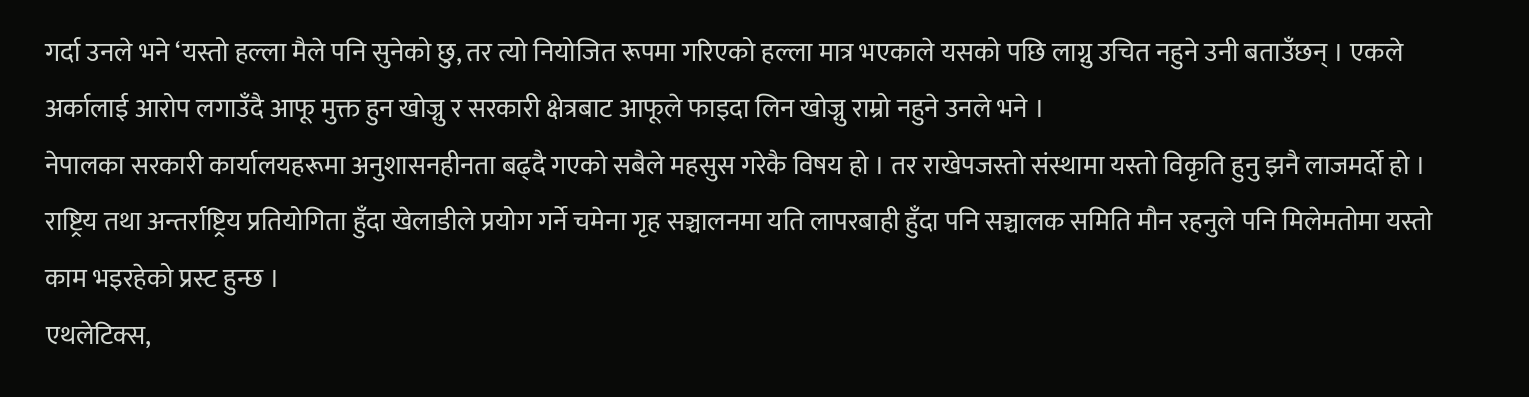गर्दा उनले भने ‘यस्तो हल्ला मैले पनि सुनेको छु, तर त्यो नियोजित रूपमा गरिएको हल्ला मात्र भएकाले यसको पछि लाग्नु उचित नहुने उनी बताउँछन् । एकले अर्कालाई आरोप लगाउँदै आफू मुक्त हुन खोज्नु र सरकारी क्षेत्रबाट आफूले फाइदा लिन खोज्नु राम्रो नहुने उनले भने ।
नेपालका सरकारी कार्यालयहरूमा अनुशासनहीनता बढ्दै गएको सबैले महसुस गरेकै विषय हो । तर राखेपजस्तो संस्थामा यस्तो विकृति हुनु झनै लाजमर्दो हो । राष्ट्रिय तथा अन्तर्राष्ट्रिय प्रतियोगिता हुँदा खेलाडीले प्रयोग गर्ने चमेना गृह सञ्चालनमा यति लापरबाही हुँदा पनि सञ्चालक समिति मौन रहनुले पनि मिलेमतोमा यस्तो काम भइरहेको प्रस्ट हुन्छ ।
एथलेटिक्स,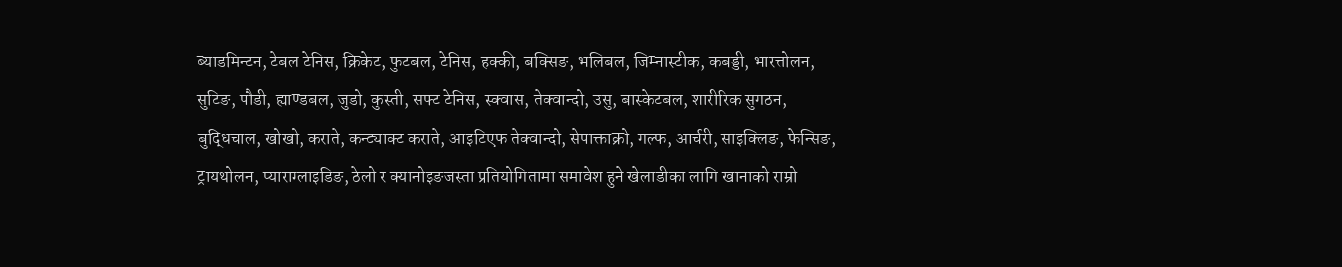ब्याडमिन्टन, टेबल टेनिस, क्रिकेट, फुटबल, टेनिस, हक्की, बक्सिङ, भलिबल, जिम्नास्टीक, कबड्डी, भारत्तोलन, सुटिङ, पौडी, ह्याण्डबल, जुडो, कुस्ती, सफ्ट टेनिस, स्क्वास, तेक्वान्दो, उसु, बास्केटबल, शारीरिक सुगठन, बुद्धिचाल, खोखो, कराते, कन्ट्याक्ट कराते, आइटिएफ तेक्वान्दो, सेपाक्ताक्रो, गल्फ, आर्चरी, साइक्लिङ, फेन्सिङ, ट्रायथोलन, प्याराग्लाइडिङ, ठेलो र क्यानोइङजस्ता प्रतियोगितामा समावेश हुने खेलाडीका लागि खानाको राम्रो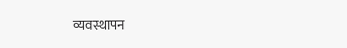व्यवस्थापन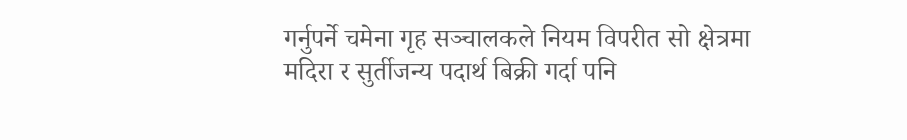गर्नुपर्ने चमेना गृह सञ्चालकले नियम विपरीत सो क्षेत्रमा मदिरा र सुर्तीजन्य पदार्थ बिक्री गर्दा पनि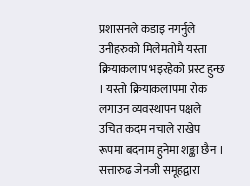प्रशासनले कडाइ नगर्नुले उनीहरुको मिलेमतोमै यस्ता क्रियाकलाप भइरहेको प्रस्ट हुन्छ । यस्तो क्रियाकलापमा रोक लगाउन व्यवस्थापन पक्षले उचित कदम नचाले राखेप रूपमा बदनाम हुनेमा शङ्का छैन ।
सत्तारुढ जेनजी समूहद्वारा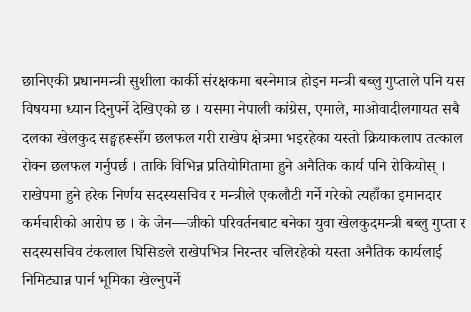छानिएकी प्रधानमन्त्री सुशीला कार्की संरक्षकमा बस्नेमात्र होइन मन्त्री बब्लु गुप्ताले पनि यस विषयमा ध्यान दिनुपर्ने देखिएको छ । यसमा नेपाली कांग्रेस, एमाले, माओवादीलगायत सबै दलका खेलकुद सङ्घहरूसँग छलफल गरी राखेप क्षेत्रमा भइरहेका यस्तो क्रियाकलाप तत्काल रोक्न छलफल गर्नुपर्छ । ताकि विभिन्न प्रतियोगितामा हुने अनैतिक कार्य पनि रोकियोस् ।
राखेपमा हुने हरेक निर्णय सदस्यसचिव र मन्त्रीले एकलौटी गर्ने गरेको त्यहाँका इमानदार कर्मचारीको आरोप छ । के जेन—जीको परिवर्तनबाट बनेका युवा खेलकुदमन्त्री बब्लु गुप्ता र सदस्यसचिव टंकलाल घिसिङले राखेपभित्र निरन्तर चलिरहेको यस्ता अनैतिक कार्यलाई निमिट्यान्न पार्न भूमिका खेल्नुपर्ने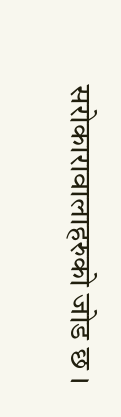सरोकारावालाहरुको जोड छ ।